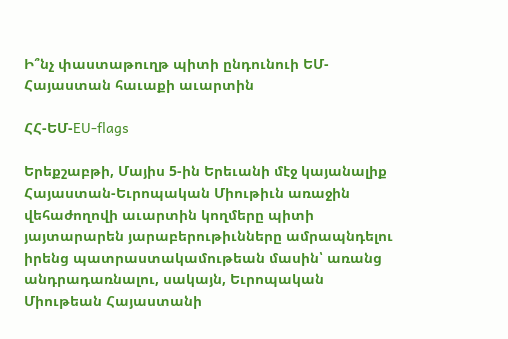Ի՞նչ փաստաթուղթ պիտի ընդունուի ԵՄ-Հայաստան հաւաքի աւարտին

ՀՀ-ԵՄ-EU-flags

Երեքշաբթի, Մայիս 5-ին Երեւանի մէջ կայանալիք Հայաստան-Եւրոպական Միութիւն առաջին վեհաժողովի աւարտին կողմերը պիտի յայտարարեն յարաբերութիւնները ամրապնդելու իրենց պատրաստակամութեան մասին՝ առանց անդրադառնալու, սակայն, Եւրոպական Միութեան Հայաստանի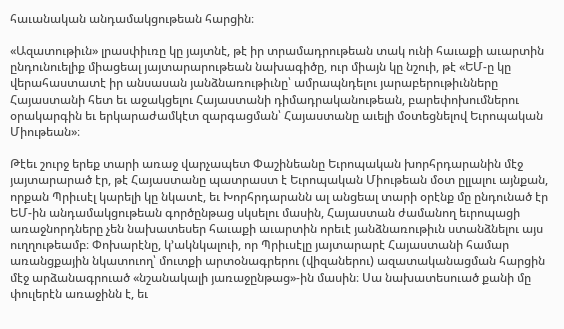հաւանական անդամակցութեան հարցին։

«Ազատութիւն» լրասփիւռը կը յայտնէ, թէ իր տրամադրութեան տակ ունի հաւաքի աւարտին ընդունուելիք միացեալ յայտարարութեան նախագիծը, ուր միայն կը նշուի, թէ «ԵՄ-ը կը վերահաստատէ իր անսասան յանձնառութիւնը՝ ամրապնդելու յարաբերութիւնները Հայաստանի հետ եւ աջակցելու Հայաստանի դիմադրականութեան, բարեփոխումներու օրակարգին եւ երկարաժամկէտ զարգացման՝ Հայաստանը աւելի մօտեցնելով Եւրոպական Միութեան»։

Թէեւ շուրջ երեք տարի առաջ վարչապետ Փաշինեանը Եւրոպական խորհրդարանին մէջ յայտարարած էր, թէ Հայաստանը պատրաստ է Եւրոպական Միութեան մօտ ըլլալու այնքան, որքան Պրիւսէլ կարելի կը նկատէ, եւ Խորհրդարանն ալ անցեալ տարի օրէնք մը ընդունած էր ԵՄ-ին անդամակցութեան գործընթաց սկսելու մասին, Հայաստան ժամանող եւրոպացի առաջնորդները չեն նախատեսեր հաւաքի աւարտին որեւէ յանձնառութիւն ստանձնելու այս ուղղութեամբ։ Փոխարէնը, կ՚ակնկալուի, որ Պրիւսէլը յայտարարէ Հայաստանի համար առանցքային նկատուող՝ մուտքի արտօնագրերու (վիզաներու) ազատականացման հարցին մէջ արձանագրուած «նշանակալի յառաջընթաց»-ին մասին։ Սա նախատեսուած քանի մը փուլերէն առաջինն է, եւ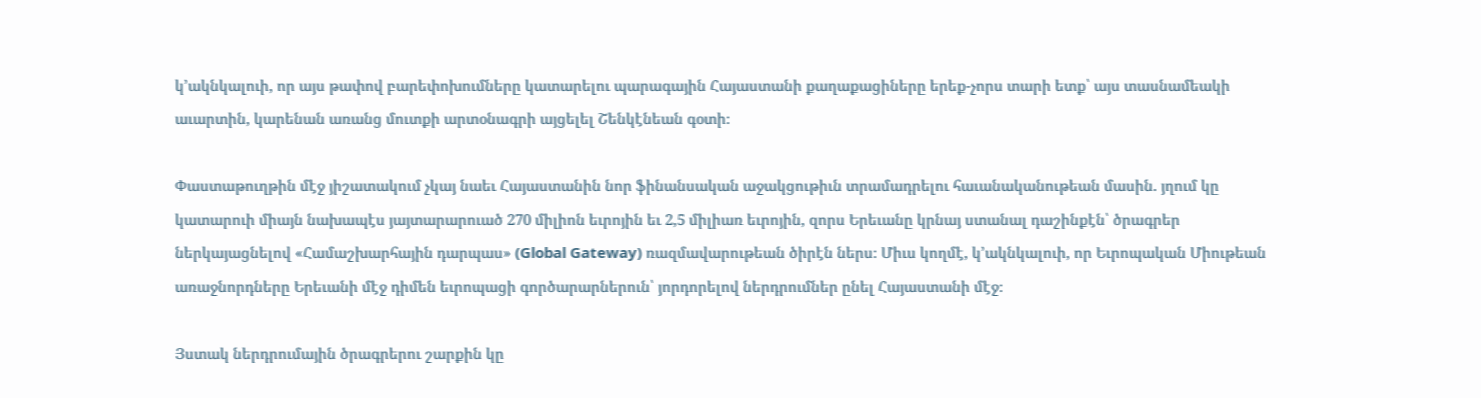կ՚ակնկալուի, որ այս թափով բարեփոխումները կատարելու պարագային Հայաստանի քաղաքացիները երեք-չորս տարի ետք՝ այս տասնամեակի աւարտին, կարենան առանց մուտքի արտօնագրի այցելել Շենկէնեան գօտի։

Փաստաթուղթին մէջ յիշատակում չկայ նաեւ Հայաստանին նոր ֆինանսական աջակցութիւն տրամադրելու հաւանականութեան մասին. յղում կը կատարուի միայն նախապէս յայտարարուած 270 միլիոն եւրոյին եւ 2,5 միլիառ եւրոյին, զորս Երեւանը կրնայ ստանալ դաշինքէն՝ ծրագրեր ներկայացնելով «Համաշխարհային դարպաս» (Global Gateway) ռազմավարութեան ծիրէն ներս։ Միւս կողմէ, կ՚ակնկալուի, որ Եւրոպական Միութեան առաջնորդները Երեւանի մէջ դիմեն եւրոպացի գործարարներուն՝ յորդորելով ներդրումներ ընել Հայաստանի մէջ։

Յստակ ներդրումային ծրագրերու շարքին կը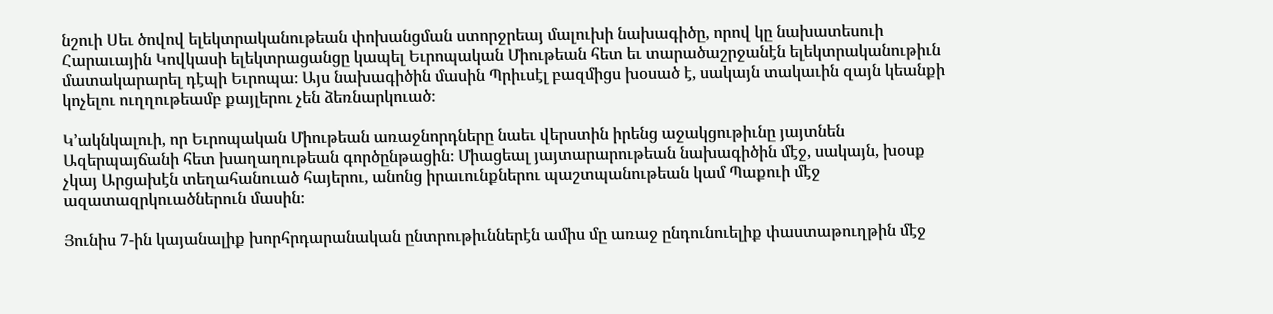նշուի Սեւ ծովով ելեկտրականութեան փոխանցման ստորջրեայ մալուխի նախագիծը, որով կը նախատեսուի Հարաւային Կովկասի ելեկտրացանցը կապել Եւրոպական Միութեան հետ եւ տարածաշրջանէն ելեկտրականութիւն մատակարարել դէպի Եւրոպա։ Այս նախագիծին մասին Պրիւսէլ բազմիցս խօսած է, սակայն տակաւին զայն կեանքի կոչելու ուղղութեամբ քայլերու չեն ձեռնարկուած։

Կ՚ակնկալուի, որ Եւրոպական Միութեան առաջնորդները նաեւ վերստին իրենց աջակցութիւնը յայտնեն Ազերպայճանի հետ խաղաղութեան գործընթացին։ Միացեալ յայտարարութեան նախագիծին մէջ, սակայն, խօսք չկայ Արցախէն տեղահանուած հայերու, անոնց իրաւունքներու պաշտպանութեան կամ Պաքուի մէջ ազատազրկուածներուն մասին։

Յունիս 7-ին կայանալիք խորհրդարանական ընտրութիւններէն ամիս մը առաջ ընդունուելիք փաստաթուղթին մէջ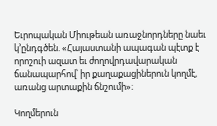Եւրոպական Միութեան առաջնորդները նաեւ կ՚ընդգծեն. «Հայաստանի ապագան պէտք է որոշուի ազատ եւ ժողովրդավարական ճանապարհով՝ իր քաղաքացիներուն կողմէ, առանց արտաքին ճնշումի»։

Կողմերուն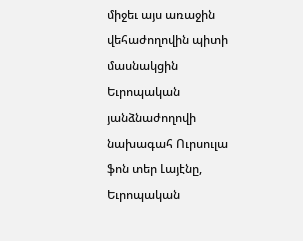միջեւ այս առաջին վեհաժողովին պիտի մասնակցին Եւրոպական յանձնաժողովի նախագահ Ուրսուլա ֆոն տեր Լայէնը, Եւրոպական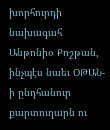խորհուրդի նախագահ Անթոնիօ Քոշթան, ինչպէս նաեւ ՕԹԱՆ-ի ընդհանուր քարտուղարն ու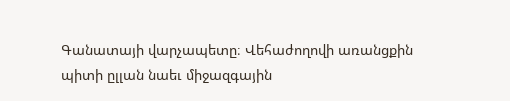Գանատայի վարչապետը։ Վեհաժողովի առանցքին պիտի ըլլան նաեւ միջազգային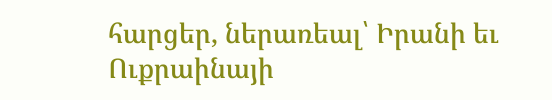հարցեր, ներառեալ՝ Իրանի եւ Ուքրաինայի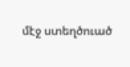մէջ ստեղծուած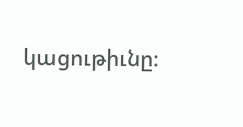կացութիւնը։